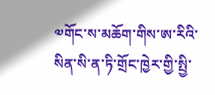༧གོང་ས་མཆོག་གིས་ཨ་རིའི་སིན་སི་ན་ཏི་གྲོང་ཁྱེར་གྱི་སྤྱི་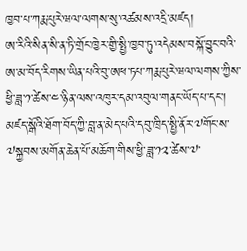ཁྱབ་པ་ཀརྨ་པུརེ་ཝལ་ལགས་སུ་འཚམས་འདྲི་མཛད།
ཨ་རིའི་སིན་སི་ན་ཏི་གྲོང་ཁྱེར་གྱི་སྤྱི་ཁྱབ་ཏུ་འདེམས་བསྐོ་བྱུང་བའི་ཨ་མ་བོད་རིགས་ཡིན་པའི་བུ་ཨཕ་ཏཔ་ཀརྨ་པུརེ་ཝལ་ལགས་ཀྱིས་ཕྱི་ཟླ་༡་ཚེས་༤་ཉིན་ལས་འཁུར་དམ་འབུལ་གནང་ཡོད་པ་དང་། མཛད་སྒོའི་ཐོག་བོད་ཀྱི་བླ་ན་མེད་པའི་དབུ་ཁྲིད་སྤྱི་ནོར་༧གོང་ས་༧སྐྱབས་མགོན་ཆེན་པོ་མཆོག་གིས་ཕྱི་ཟླ་༡༢་ཚེས་༧་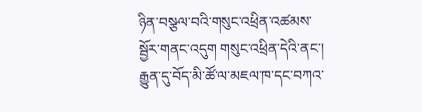ཉིན་བསྩལ་བའི་གསུང་འཕྲིན་འཚམས་སྦྱོར་གནང་འདུག གསུང་འཕྲིན་དེའི་ནང་། རྒྱུན་དུ་བོད་མི་ཚོ་ལ་མཇལ་ཁ་དང་བཀའ་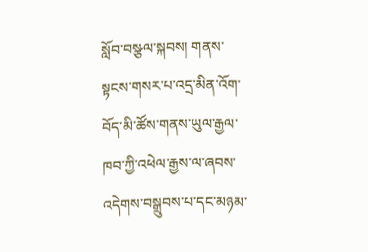སློབ་བསྩལ་སྐབས། གནས་སྟངས་གསར་པ་འདྲ་མིན་འོག་བོད་མི་ཚོས་གནས་ཡུལ་རྒྱལ་ཁབ་ཀྱི་འཕེལ་རྒྱས་ལ་ཞབས་འདེགས་བསྒྲུབས་པ་དང་མཉམ་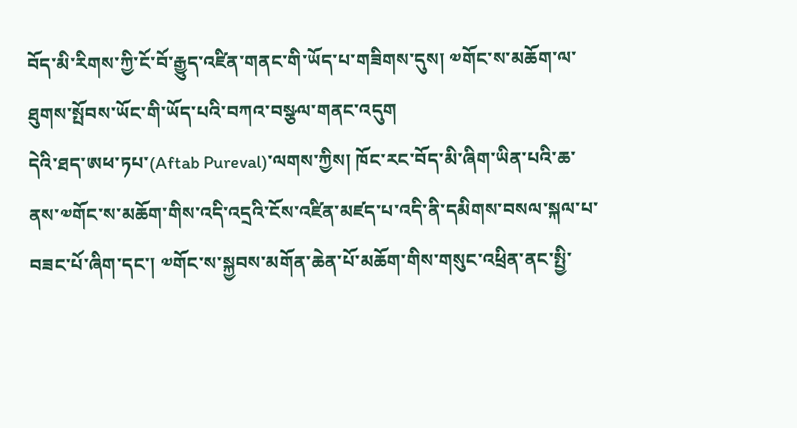བོད་མི་རིགས་ཀྱི་ངོ་བོ་རྒྱུད་འཛིན་གནང་གི་ཡོད་པ་གཟིགས་དུས། ༧གོང་ས་མཆོག་ལ་ཐུགས་སྤོབས་ཡོང་གི་ཡོད་པའི་བཀའ་བསྩལ་གནང་འདུག
དེའི་ཐད་ཨཕ་ཏཔ་(Aftab Pureval)་ལགས་ཀྱིས། ཁོང་རང་བོད་མི་ཞིག་ཡིན་པའི་ཆ་ནས་༧གོང་ས་མཆོག་གིས་འདི་འདྲའི་ངོས་འཛིན་མཛད་པ་འདི་ནི་དམིགས་བསལ་སྐལ་པ་བཟང་པོ་ཞིག་དང་། ༧གོང་ས་སྐྱབས་མགོན་ཆེན་པོ་མཆོག་གིས་གསུང་འཕྲིན་ནང་སྤྱི་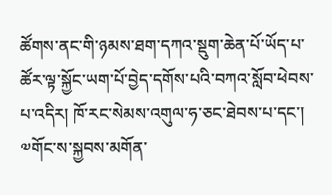ཚོགས་ནང་གི་ཉམས་ཐག་དཀའ་སྡུག་ཆེན་པོ་ཡོད་པ་ཚོར་ལྟ་སྐྱོང་ཡག་པོ་བྱེད་དགོས་པའི་བཀའ་སློབ་ཕེབས་པ་འདིར། ཁོ་རང་སེམས་འགུལ་ཧ་ཅང་ཐེབས་པ་དང་། ༧གོང་ས་སྐྱབས་མགོན་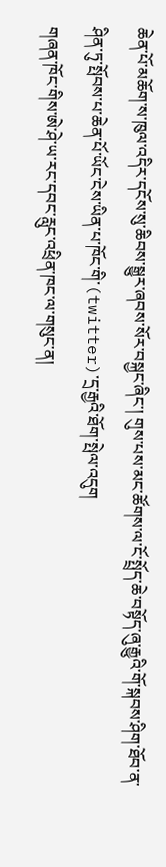ཆེན་པོ་མཆོག་ས་ཁུལ་འདིར་དངོས་སུ་ཆིབས་སྒྱུར་ཞབས་སོར་བསྐྱང་ཞིང་། གུས་པས་མང་ཚོགས་ལ་ངོ་སྤྲོད་ཆེ་བསྟོད་ཞུ་རྒྱུའི་གོ་སྐབས་ཤིག་ཐོབ་ན་ཤིན་ཏུ་སྤོབས་པ་ཆེན་པོ་ཡོང་ངེས་ཡིན་པ་ཁོང་གི་(twitter)་དྲ་རྒྱའི་ཐོག་སྤེལ་འདུག
གཞན་ཁོང་གིས་ཨེ་ཤེ་ཡ་རང་དབང་རླུང་འཕྲིན་ཁང་ལ་གསུང་ན།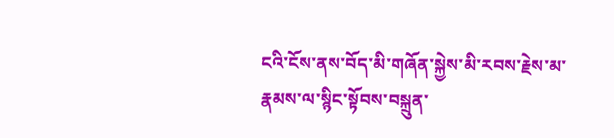ངའི་ངོས་ནས་བོད་མི་གཞོན་སྐྱེས་མི་རབས་རྗེས་མ་རྣམས་ལ་སྙིང་སྟོབས་བསྐྲུན་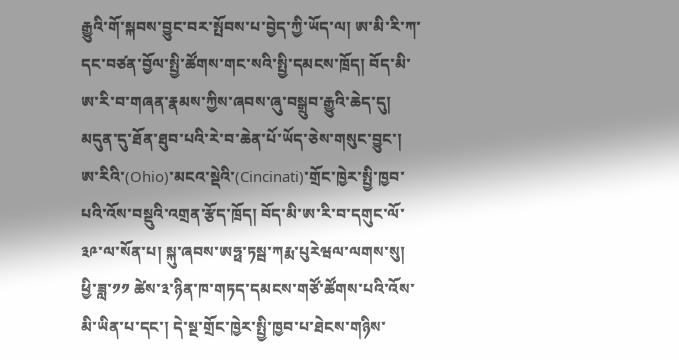རྒྱུའི་གོ་སྐབས་བྱུང་བར་སྤོབས་པ་བྱེད་ཀྱི་ཡོད་ལ། ཨ་མི་རི་ཀ་དང་བཙན་བྱོལ་སྤྱི་ཚོགས་གང་སའི་སྤྱི་དམངས་ཁྲོད། བོད་མི་ཨ་རི་བ་གཞན་རྣམས་ཀྱིས་ཞབས་ཞུ་བསྒྲུབ་རྒྱུའི་ཆེད་དུ། མདུན་དུ་ཐོན་ཐུབ་པའི་རེ་བ་ཆེན་པོ་ཡོད་ཅེས་གསུང་བྱུང་།
ཨ་རིའི་(Ohio)་མངའ་སྡེའི་(Cincinati)་གྲོང་ཁྱེར་སྤྱི་ཁྱབ་པའི་འོས་བསྡུའི་འགྲན་རྩོད་ཁྲོད། བོད་མི་ཨ་རི་བ་དགུང་ལོ་༣༩་ལ་སོན་པ། སྐུ་ཞབས་ཨཧྥ་ཏསྦ་ཀརྨ་པུརེཝལ་ལགས་སུ། ཕྱི་ཟླ་༡༡ ཚེས་༣་ཉིན་ཁ་གཏད་དམངས་གཙོ་ཚོགས་པའི་འོས་མི་ཡིན་པ་དང་། དེ་སྔ་གྲོང་ཁྱེར་སྤྱི་ཁྱབ་པ་ཐེངས་གཉིས་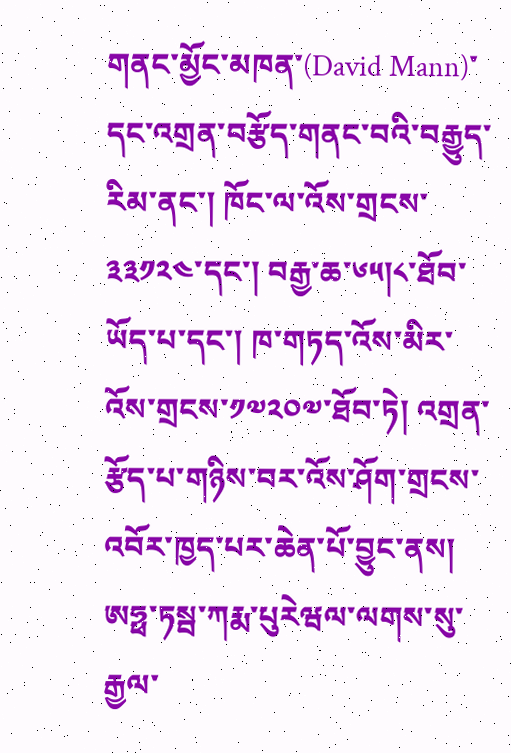གནང་མྱོང་མཁན་(David Mann)་དང་འགྲན་བརྩོད་གནང་བའི་བརྒྱུད་རིམ་ནང་། ཁོང་ལ་འོས་གྲངས་༣༣༡༢༤་དང་། བརྒྱ་ཆ་༦༥།༨་ཐོབ་ཡོད་པ་དང་། ཁ་གཏད་འོས་མིར་འོས་གྲངས་༡༧༢༠༧་ཐོབ་ཏེ། འགྲན་རྩོད་པ་གཉིས་བར་འོས་ཤོག་གྲངས་འབོར་ཁྱད་པར་ཆེན་པོ་བྱུང་ནས། ཨཧྥ་ཏསྦ་ཀརྨ་པུརེཝལ་ལགས་སུ་རྒྱལ་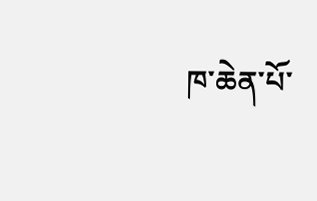ཁ་ཆེན་པོ་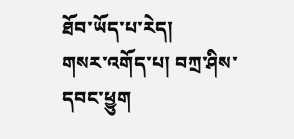ཐོབ་ཡོད་པ་རེད།
གསར་འགོད་པ། བཀྲ་ཤིས་དབང་ཕྱུག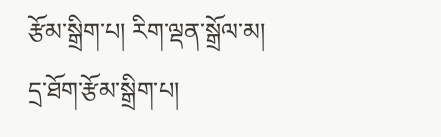རྩོམ་སྒྲིག་པ། རིག་ལྡན་སྒྲོལ་མ།
དྲ་ཐོག་རྩོམ་སྒྲིག་པ།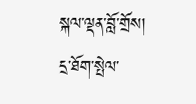སྐལ་ལྡན་བློ་གྲོས།
དྲ་ཐོག་སྤེལ་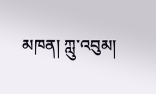མཁན། ཀླུ་འབུམ།